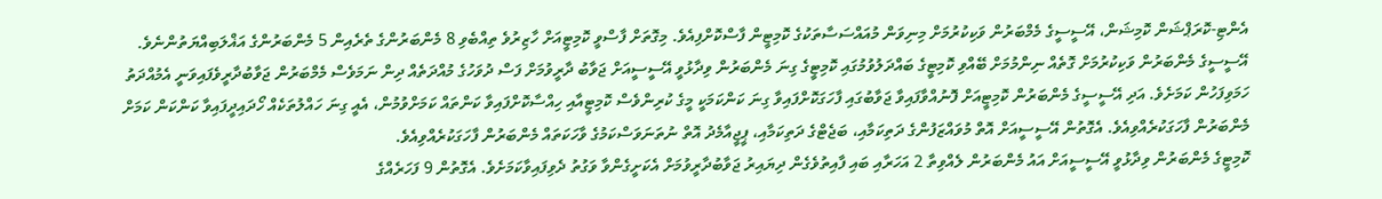އެންޓި-ކޮރަޕްޝަން ކޮމިޝަން، އޭސީސީގެ މެމްބަރުން ވަކިކުރުމަށް މިނިވަން މުއައްސަސާތަކުގެ ކޮމިޓީން ފާސްކޮށްފިއެވެ. މިގޮތަށް ފާސްވީ ކޮމިޓީއަށް ހާޒިރުވެ ތިއްބެވި 8 މެންބަރުންގެ ތެރެއިން 5 މެންބަރުންގެ އަޣްލަބިއްޔަތުންނެވެ.
އޭސީސީގެ މެންބަރުން ވަކިކުރުމަށް ގޮތެއް ނިންމުމަށް ބޭއްވި ކޮމިޓީގެ ބައްދަލުވުމުގައި ކޮމިޓީގެ ގިނަ މެންބަރުން ވިދާޅުވީ އޭސީސީއަށް ޖަވާބު ދާރީވުމަށް ފަސް ދުވަހުގެ މުއްދަތެއް ދިން ނަމަވެސް މެމްބަރުން ޖަވާބުދާރީވެފައިވަނީ އެމުއްދަތު ހަމަވިފަހުން ކަމަށެވެ. އަދި އޭސީސީގެ މެންބަރުން ކޮމިޓީއަށް ފޮނުއްވާފައިވާ ޖަވާބުގައި ފާހަގަކޮށްފައިވާ ގިނަ ކަންކަމަކީ މީގެ ކުރިންވެސް ކޮމިޓީއާއި ހިއްސާކޮށްފައިވާ ކަންތައް ކަމަށްވުމުން، އެއީ ގިނަ ހައްލުތަކެއް ހޯދައިދީފައިވާ ކަންކަން ކަމަށް މެންބަރުން ފާހަގަކުރެއްވިއެވެ. އެގޮތުން އޭސީސީއަށް އޮތް މުވައްޒަފުންގެ ދަތިކަމާއި، ބަޖެޓްގެ ދަތިކަމާއި، ޕީޖީއާމެދު އޮތް ނުތަނަވަސްކަމުގެ ވާހަކަތައް މެންބަރުން ފާހަގަކުރެއްވިއެވެ.
ކޮމިޓީގެ މެންބަރުން ވިދާޅުވީ އޭސީސީއަށް އައު މެންބަރުން ލެއްވިތާ 2 އަހަރާއި ބައި ފާއިތުވެގެން ދިޔައިރު ޖަވާބުދާރީވުމަށް އެކަށީގެންވާ ވަގުތު ދެވިފައިވާކަމަށެވެ. އެގޮތުން 9 ފަހަރެއްގެ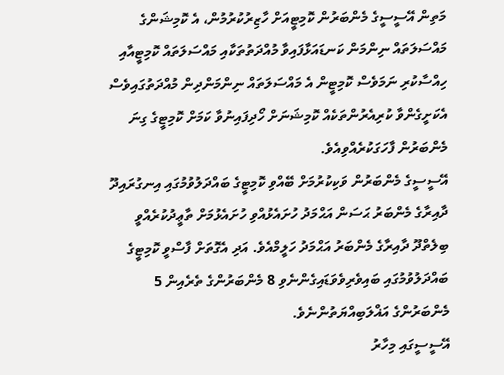މަތިން އޭސީސީގެ މެންބަރުން ކޮމިޓީއަށް ހާޒިރުކުރުމުން، އެ ކޮމިޝަންގެ މައްސަލަތައް ނިންމަން ކަނޑައަޅާފައިވާ މުއްދަތުތަކާއި މައްސަލަތައް ކޮމިޓީއާއި ހިއްސާކުރި ނަމަވެސް ކޮމިޓީން އެ މައްސަލަތައް ނިންމަންދިން މުއްދަތުގައިވެސް އެކަށީގެންވާ ކުރިއެރުންތަކެއް ކޮމިޝަނަށް ހޯދިފައިނުވާ ކަމަށް ކޮމިޓީގެ ގިނަ މެންބަރުން ފާހަގަކުރެއްވިއެވެ.
އޭސީސީގެ މެންބަރުން ވަކިކުރުމަށް ބޭއްވި ކޮމިޓީގެ ބައްދަލުވުމުގައި އިނގުރައިދޫ ދާއިރާގެ މެންބަރު ޙަސަން އަޙްމަދު ހުށައެޅުއްވި ހުށައެޅުމަށް ތާޢީދުކުރެއްވީ ބިލެތްދޫ ދާއިރާގެ މެންބަރު އަޙްމަދު ހަލީމްއެވެ. އަދި އެގޮތަށް ފާސްވީ ކޮމިޓީގެ ބައްދަލުވުމުގައި ބައިވެރިވެވަޑައިގެންނެވި 8 މެންބަރުންގެ ތެރެއިން 5 މެންބަރުންގެ އަޣްލަބިއްޔަތުންނެވެ.
އޭސީސީގައި މިހާރު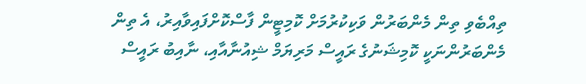ތިއްބެވި ތިން މެންބަރުން ވަކިކުރުމަށް ކޮމިޓީން ފާސްކޮށްފައިވާއިރު، އެ ތިން މެންބަރުންނަކީ ކޮމިޝަނުގެ ރައީސް މަރިޔަމް ޝިއުނާއާއި، ނާއިބު ރައީސް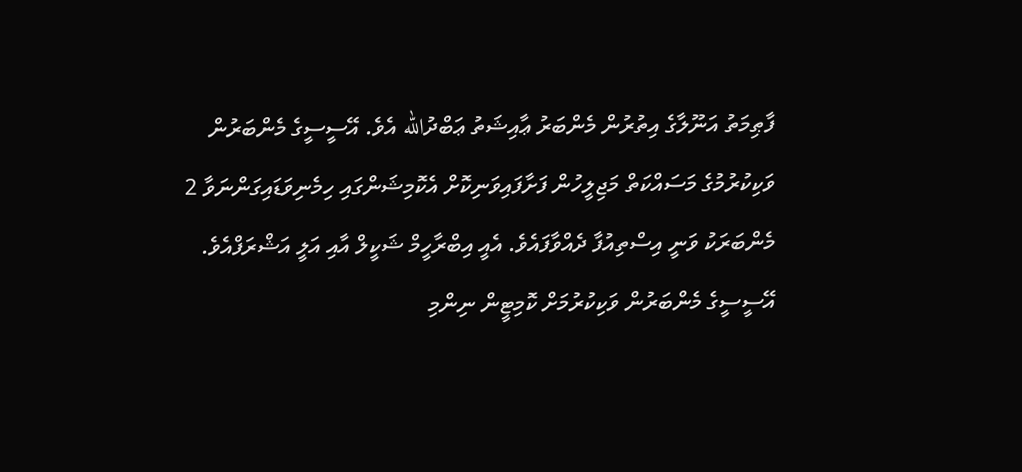ފާޠިމަތު އަނޫލާގެ އިތުރުން މެންބަރު ޢާއިޝަތު ޢަބްދުالله އެވެ. އޭސީސީގެ މެންބަރުން ވަކިކުރުމުގެ މަސައްކަތް މަޖިލީހުން ފަށާފައިވަނިކޮށް އެކޮމިޝަންގައި ހިމެނިވަޑައިގަންނަވާ 2 މެންބަރަކު ވަނީ އިސްތިއުފާ ދެއްވާފައެވެ. އެއީ އިބްރާހީމް ޝަކީލް އާއި އަލީ އަޝްރަފްއެވެ.
އޭސީސީގެ މެންބަރުން ވަކިކުރުމަށް ކޮމިޓީން ނިންމި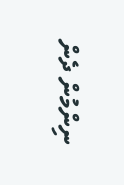ނިންމުން ދެން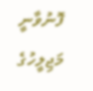ފޮނުވާނީ މަޖިލީހުގެ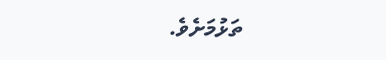ތަޅުމަށެވެ.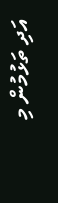އަދި ތަޅުމުން މި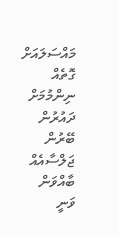މައްސަލައަށް ގޮތެއް ނިންމުމަށް ދައުރުން ބޭރުން ޖަލްސާއެއް ބާއްވަން ވަނީ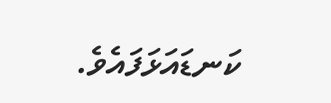ކަނޑައަޅަފައެވެ.